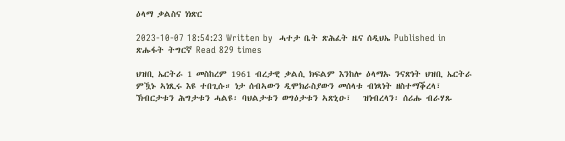ዕላማ ቃልስና ነነጽር

2023-10-07 18:54:23 Written by  ሓተታ ቤት ጽሕፈት ዜና ሰዲህኤ Published in ጽሑፋት ትግርኛ Read 829 times

ህዝቢ ኤርትራ 1 መስከረም 1961 ብረታዊ ቃልሲ ክፍልም እንከሎ ዕላማኡ ንናጽነት ህዝቢ ኤርትራ ምዃኑ ኣነጺሩ እዩ ተበጊሱ። ነታ ሰብኣውን ዲሞክራስያውን መሰላቱ ብነጻነት ዘስተማቕረላ፣ ኽብርታቱን ሕግታቱን ሓልዩ፡ ባህልታቱን ወግዕታቱን ኣጽኒዑ፣   ዝነብረላን፡ ሰሪሑ ብራሃጹ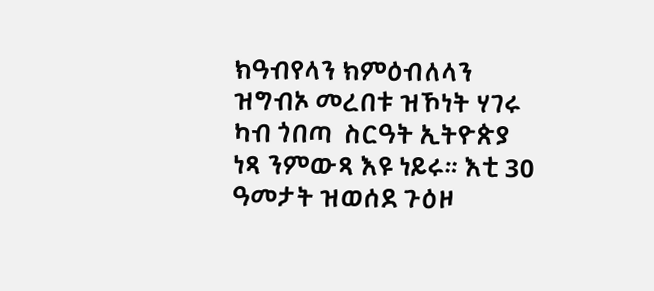ክዓብየላን ክምዕብለላን ዝግብኦ መረበቱ ዝኾነት ሃገሩ ካብ ጎበጣ  ስርዓት ኢትዮጵያ ነጻ ንምውጻ እዩ ነይሩ። እቲ 30 ዓመታት ዝወሰደ ጉዕዞ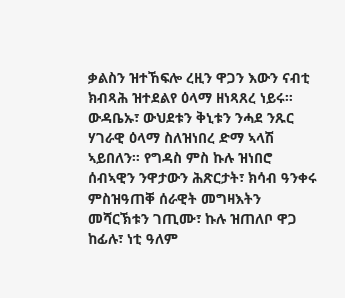ቃልስን ዝተኸፍሎ ረዚን ዋጋን እውን ናብቲ ክብጻሕ ዝተደልየ ዕላማ ዘነጻጸረ ነይሩ። ውዳቤኡ፣ ውህደቱን ቅኒቱን ንሓደ ንጹር ሃገራዊ ዕላማ ስለዝነበረ ድማ ኣላሽ ኣይበለን። የግዳስ ምስ ኩሉ ዝነበሮ ሰብኣዊን ንዋታውን ሕጽርታት፣ ክሳብ ዓንቀሩ ምስዝዓጠቐ ሰራዊት መግዛእትን መሻርኽቱን ገጢሙ፣ ኩሉ ዝጠለቦ ዋጋ ከፊሉ፣ ነቲ ዓለም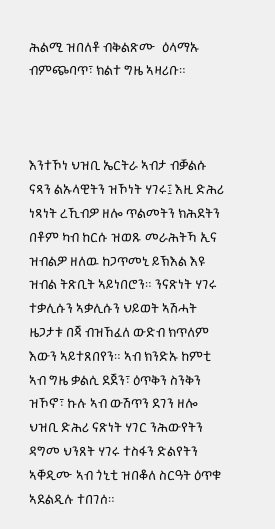ሕልሚ ዝበለቶ ብቅልጽሙ  ዕላማኡ  ብምጭባጥ፣ ክልተ ግዜ ኣዛሪቡ።



እንተኾነ ህዝቢ ኤርትራ ኣብታ ብቓልሱ ናጻን ልኡላዊትን ዝኾነት ሃገሩ፤ እዚ ድሕሪ ነጻነት ረኺብዎ ዘሎ ጥልመትን ክሕደትን በቶም ካብ ከርሱ ዝወጹ መራሕትኻ ኢና ዝብልዎ ዘለዉ ከጋጥመኒ ይኽእል እዩ ዝብል ትጽቢት ኣይነበሮን። ንናጽነት ሃገሩ ተቃሊሱን ኣቃሊሱን ህይወት ኣሽሓት ዜጋታቱ በጃ ብዝኸፈለ ውድብ ክጥለም እውን ኣይተጸበየን። ኣብ ክንድኡ ከምቲ ኣብ ግዜ ቃልሲ ደጀን፣ ዕጥቅን ስንቅን ዝኾኖ፣ ኩሉ ኣብ ውሽጥን ደገን ዘሎ ህዝቢ ድሕሪ ናጽነት ሃገር ንሕውየትን ዳግመ ህንጸት ሃገሩ ተስፋን ድልየትን ኣቐዲሙ ኣብ ጎኒቲ ዝበቆለ ስርዓት ዕጥቁ ኣደልዲሉ ተበገሰ።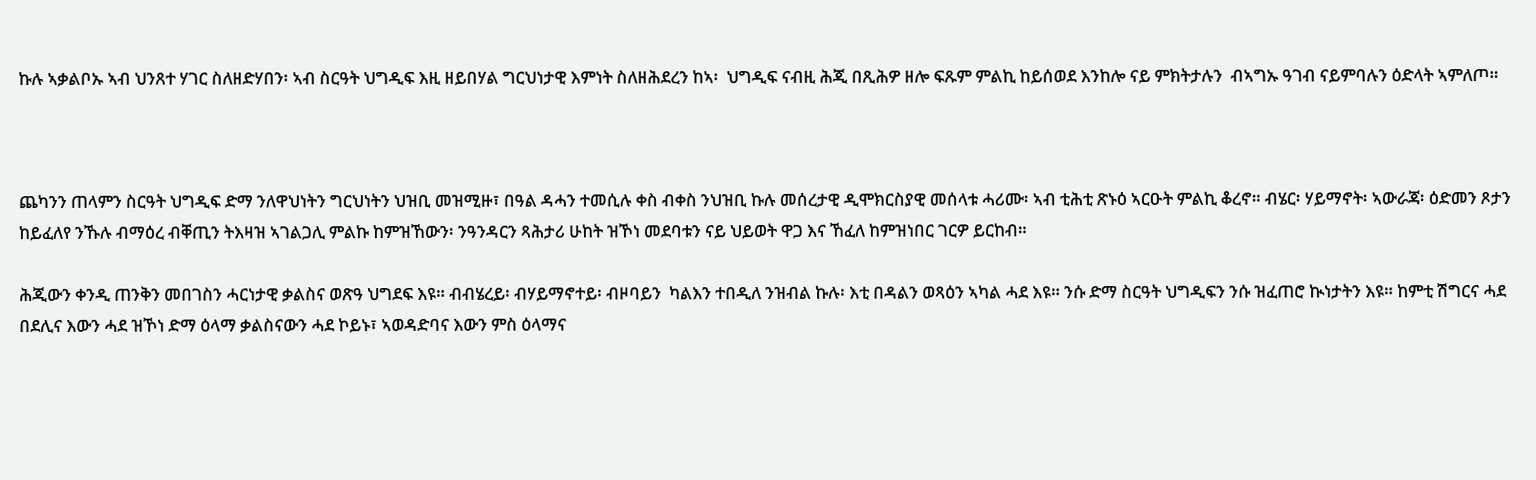ኩሉ ኣቃልቦኡ ኣብ ህንጸተ ሃገር ስለዘድሃበን፡ ኣብ ስርዓት ህግዲፍ እዚ ዘይበሃል ግርህነታዊ እምነት ስለዘሕደረን ከኣ፡  ህግዲፍ ናብዚ ሕጂ በጺሕዎ ዘሎ ፍጹም ምልኪ ከይሰወደ እንከሎ ናይ ምክትታሉን  ብኣግኡ ዓገብ ናይምባሉን ዕድላት ኣምለጦ።



ጨካንን ጠላምን ስርዓት ህግዲፍ ድማ ንለዋህነትን ግርህነትን ህዝቢ መዝሚዙ፣ በዓል ዳሓን ተመሲሉ ቀስ ብቀስ ንህዝቢ ኩሉ መሰረታዊ ዲሞክርስያዊ መሰላቱ ሓሪሙ፡ ኣብ ቲሕቲ ጽኑዕ ኣርዑት ምልኪ ቆረኖ። ብሄር፡ ሃይማኖት፡ ኣውራጃ፡ ዕድመን ጾታን ከይፈለየ ንኹሉ ብማዕረ ብቐጢን ትእዛዝ ኣገልጋሊ ምልኩ ከምዝኸውን፡ ንዓንዳርን ጻሕታሪ ሁከት ዝኾነ መደባቱን ናይ ህይወት ዋጋ እና ኸፈለ ከምዝነበር ገርዎ ይርከብ።

ሕጂውን ቀንዲ ጠንቅን መበገስን ሓርነታዊ ቃልስና ወጽዓ ህግደፍ እዩ። ብብሄረይ፡ ብሃይማኖተይ፡ ብዞባይን  ካልእን ተበዲለ ንዝብል ኩሉ፡ እቲ በዳልን ወጻዕን ኣካል ሓደ እዩ። ንሱ ድማ ስርዓት ህግዲፍን ንሱ ዝፈጠሮ ኲነታትን እዩ። ከምቲ ሽግርና ሓደ በደሊና እውን ሓደ ዝኾነ ድማ ዕላማ ቃልስናውን ሓደ ኮይኑ፣ ኣወዳድባና እውን ምስ ዕላማና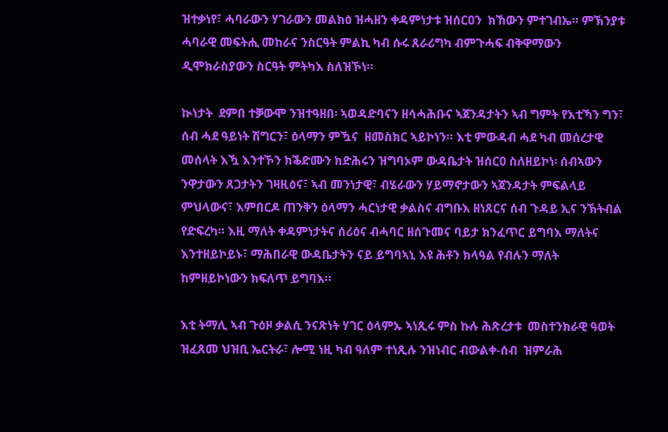ዝተቃነየ፣ ሓባራውን ሃገራውን መልክዕ ዝሓዘን ቀዳምነታቱ ዝሰርዐን  ክኸውን ምተገብኤ። ምኽንያቱ ሓባራዊ መፍትሒ መከራና ንስርዓት ምልኪ ካብ ሱሩ ጸራሪግካ ብምጉሓፍ ብቅዋማውን ዲሞክራስያውን ስርዓት ምትካእ ስለዝኾነ።

ኲነታት  ደምበ ተቓውሞ ንዝተዓዘበ፡ ኣወዳድባናን ዘሳሓሕቡና ኣጀንዳታትን ኣብ ግምት የእቲኻን ግን፣ ሰብ ሓደ ዓይነት ሽግርን፣ ዕላማን ምዃና  ዘመስክር ኣይኮነን። እቲ ምውዳብ ሓደ ካብ መሰረታዊ መሰላት እዃ እንተኾን ክቕድሙን ክድሕሩን ዝግባኦም ውዳቤታት ዝሰርዐ ስለዘይኮነ፡ ሰብኣውን ንዋታውን ጸጋታትን ገዛዚዕና፣ ኣብ መንነታዊ፣ ብሄራውን ሃይማኖታውን ኣጀንዳታት ምፍልላይ  ምህላውና፣ እምበርዶ ጠንቅን ዕላማን ሓርነታዊ ቃልስና ብግቡእ ዘነጸርና ሰብ ጉዳይ ኢና ንኽትብል የድፍረካ። እዚ ማለት ቀዳምነታትና ሰሪዕና ብሓባር ዘሰጉመና ባይታ ክንፈጥር ይግባእ ማለትና እንተዘይኮይኑ፣ ማሕበራዊ ውዳቤታትን ናይ ይግባኣኒ እዩ ሕቶን ክላዓል የብሉን ማለት ከምዘይኮነውን ክፍለጥ ይግባእ።

እቲ ትማሊ ኣብ ጉዕዞ ቃልሲ ንናጽነት ሃገር ዕላምኡ ኣነጺሩ ምስ ኩሉ ሕጽረታቱ  መስተንክራዊ ዓወት ዝፈጸመ ህዝቢ ኤርትራ፣ ሎሚ ነዚ ካብ ዓለም ተነጺሉ ንዝነብር ብውልቀ-ሰብ  ዝምራሕ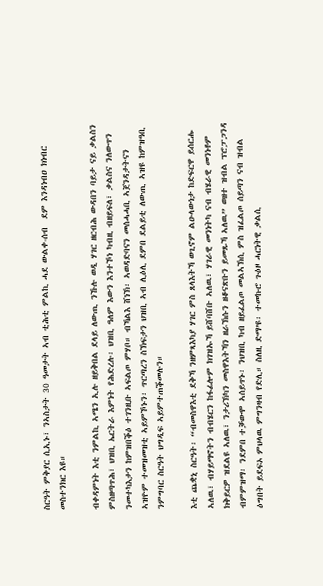ስርዓት ምቅያር ሲኢኑ፣ ንኣስታት 30 ዓመታት ኣብ ቲሕቲ ምልኪ ሓደ ውልቀ-ሰብ  ደም እንዳነብዐ ክነብር መስተንክር እዩ።

ብቀዳምነት እቲ ንምልኪ ኣሜን ኢሉ ዘይቅበል ደላይ ለውጢ ንኹሉ ወዲ ሃገር ዘርብሕ ውዳበን ባይታ ናይ ቃልስን ምስዘጣጥሕ፣ ህዝቢ ኤርትራ እምነት የሕድረሉ፡ ህዝቢ ዓለም እውን እንተኾነ ካብዚ ብዘይፍለ፣ ቃልስና ንለውጥን ንመተካእታን ከምዝበቕዕ ተገንዚቡ ኣፍልጦ ምሃቦ። ብኻልእ ሸነኽ፡ ኣወዳድባናን መሰሓሓቢ ኣጀንዳታትናን ኣዝዮም ተመዝመዝቲ ኣይምኾኑን፡ ጥርጣረን ስኽፍታን ህዝቢ ኣብ ሊዕሊ ደምበ ደልይቲ ለውጢ ኣዝዩ ከምዝዓቢ ንምግባር ስርዓት ህግዲፍ ኣይምተጠቕመሉን።

እቲ ጨቋኒ ስርዓት፡ “ብመስዋእቲ ደቅኻ ንዘምጻእካያ ሃገር ምስ ጸላእትኻ ወጊኖም ልዑላውነታ ከድፍርዋ ይሰርሑ ኣለዉ፣ ብሃይማኖትን ብብሄርን ከፋፊሎም ክገዝኡኻ ይሸባሸቡ ኣለዉ፣ ሃገራዊ መንነትካ ናብ ብሄራዊ መንነቶም ክቅይርዎ ዝደልዩ ኣለዉ፣ ንታሪኽካን መስዋእትኻን ዘራኽሱን ዘቆናጽቡን ይመጹኻ ኣለዉ” ወዘተ ዝብል ፕሮፓጋንዳ ብምምዝማ፡ ንደምበ ተቓውሞ ኣሰይጥኑ፡ ንህዝቢ ካብ ዘይፈልጦ መልኣኽሲ ምስ ዝፈልጦ ሰይጣን ናብ ዝብል ዕግበት ይደፍኦ ምህላዉ ምግንዛብ የድሊ። ስለዚ ድማ’ዩ፡ ተመኩሮ ጉዕዞ ሓርነትዊ ቃልሲ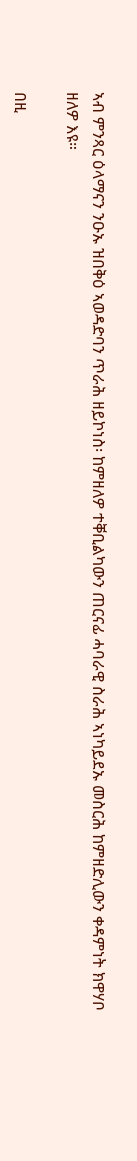ኣብ ምንጻር ዕላማናን ንዑኡ ዝበቅዕ ኣወዳድባን ጥራሕ ዘይኮነስ፡ ከምዘለዎ ተቐቢልካውን ጠርናፊ ሓባራዊ ስራሕ ኣነካይደኡ መስርሕ ከምዘድሊውን ቀዳምነት ክዋሃቦ ዘለዎ እዩ።

በዚ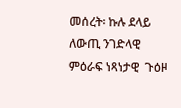መሰረት፡ ኩሉ ደላይ ለውጢ ንገድላዊ ምዕራፍ ነጻነታዊ  ጉዕዞ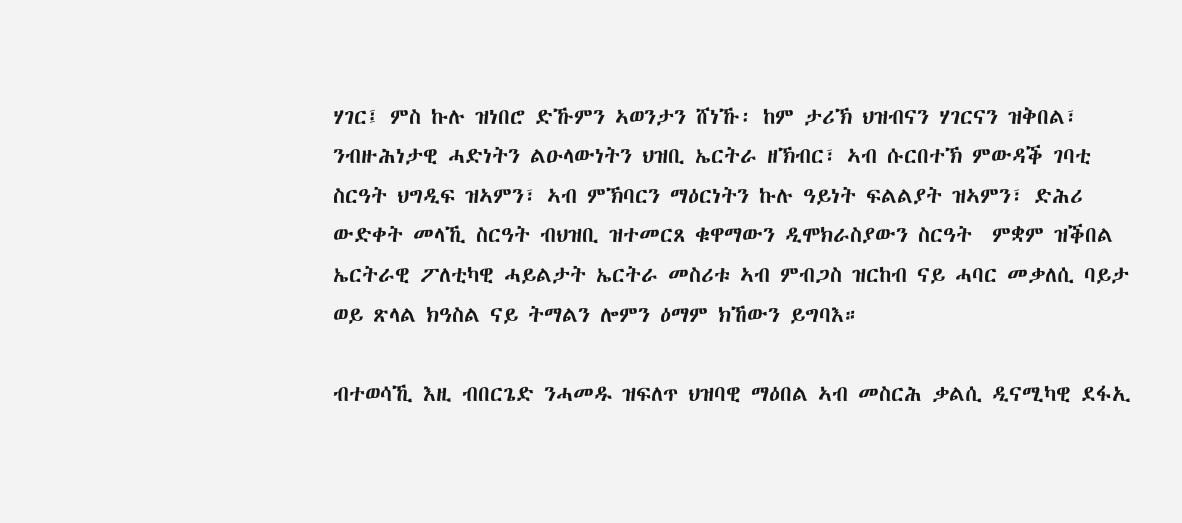ሃገር፤ ምስ ኩሉ ዝነበሮ ድኹምን ኣወንታን ሸነኹ፡ ከም ታሪኽ ህዝብናን ሃገርናን ዝቅበል፣ ንብዙሕነታዊ ሓድነትን ልዑላውነትን ህዝቢ ኤርትራ ዘኽብር፣ ኣብ ሱርበተኽ ምውዳቕ ገባቲ ስርዓት ህግዲፍ ዝኣምን፣ ኣብ ምኽባርን ማዕርነትን ኩሉ ዓይነት ፍልልያት ዝኣምን፣ ድሕሪ ውድቀት መላኺ ስርዓት ብህዝቢ ዝተመርጸ ቁዋማውን ዲሞክራስያውን ስርዓት  ምቋም ዝቕበል ኤርትራዊ ፖለቲካዊ ሓይልታት ኤርትራ መስሪቱ ኣብ ምብጋስ ዝርከብ ናይ ሓባር መቃለሲ ባይታ ወይ ጽላል ክዓስል ናይ ትማልን ሎምን ዕማም ክኸውን ይግባእ።

ብተወሳኺ እዚ ብበርጌድ ንሓመዱ ዝፍለጥ ህዝባዊ ማዕበል ኣብ መስርሕ ቃልሲ ዲናሚካዊ ደፋኢ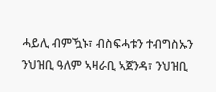ሓይሊ ብምዃኑ፣ ብስፍሓቱን ተብግስኡን ንህዝቢ ዓለም ኣዛራቢ ኣጀንዳ፣ ንህዝቢ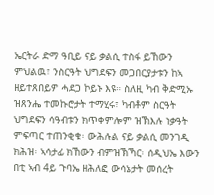ኤርትራ ድማ ዓቢይ ናይ ቃልሲ ተስፋ ይኸውን ምህልዉ፣ ንስርዓት ህግደፍን መጋበርያታቱን ከኣ ዘይተጸበይዎ ሓደጋ ኮይኑ እዩ። ስለዚ ካብ ቅድሚኡ ዝጸንሔ ተመኩሮታት ተማሂሩ፣ ካብቶም ስርዓት ህግደፍን ሳዓብቱን ክጥቀምሎም ዝኽእሉ ነቃዓት ምፍጣር ተጠንቂቁ፡ ውሕሉል ናይ ቃልሲ መንገዲ ክሕዝ፡ ኣሳታፊ ክኸውን ብምዝኽኻር፡ ሰዲህኤ እውን በቲ ኣብ 4ይ ጉባኤ ዘሕለፎ ውሳኔታት መሰረት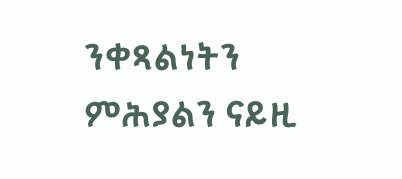ንቀጻልነትን ምሕያልን ናይዚ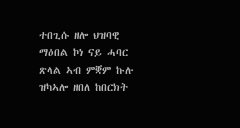ተበጊሱ ዘሎ ህዝባዊ ማዕበል ኮነ ናይ ሓባር ጽላል ኣብ ምቛም ኩሉ ዝካኣሎ ዘበለ ከበርክት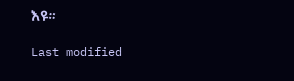እዩ።

Last modified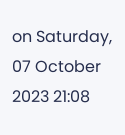on Saturday, 07 October 2023 21:08